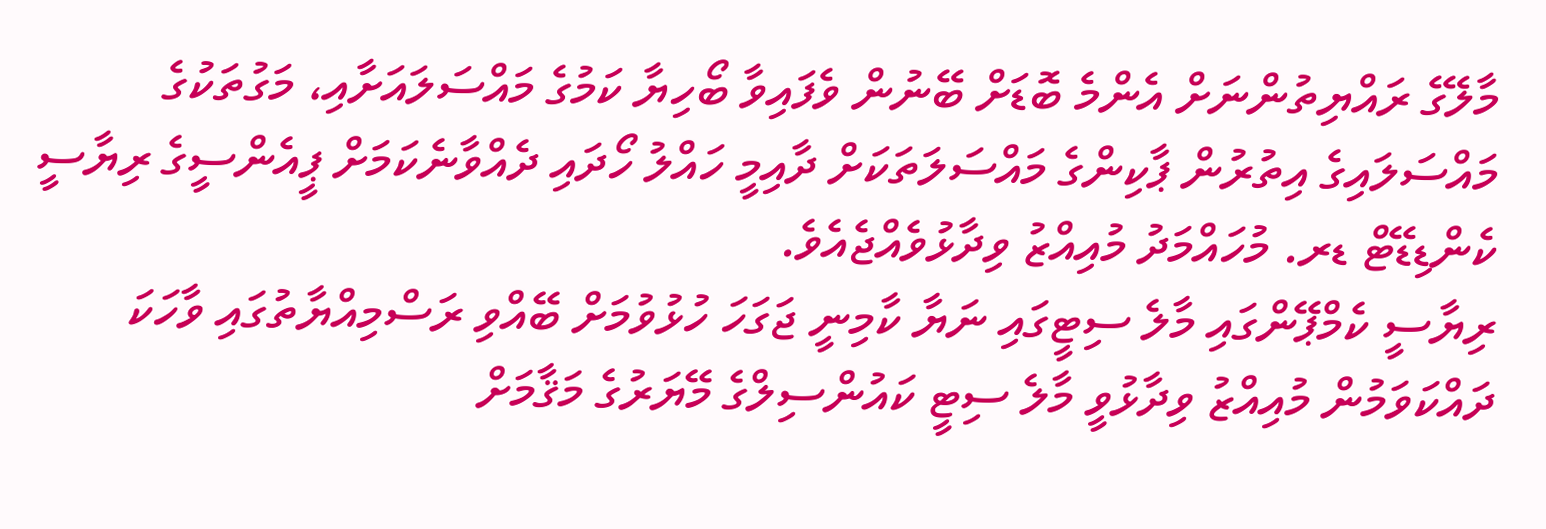މާލޭގެ ރައްޔިތުންނަށް އެންމެ ބޮޑަށް ބޭނުން ވެފައިވާ ބޯހިޔާ ކަމުގެ މައްސަލައަށާއި، މަގުތަކުގެ މައްސަލައިގެ އިތުރުން ޕާކިންގެ މައްސަލަތަކަށް ދާއިމީ ހައްލު ހޯދައި ދެއްވާނެކަމަށް ޕީއެންސީގެ ރިޔާސީ ކެންޑިޑޭޓް ޑރ. މުހައްމަދު މުއިއްޒު ވިދާޅުވެއްޖެއެވެ.
ރިޔާސީ ކެމްޕޭންގައި މާލެ ސިޓީގައި ނަޔާ ކާމިނީ ޖަގަހަ ހުޅުވުމަށް ބޭއްވި ރަސްމިއްޔާތުގައި ވާހަކަ ދައްކަވަމުން މުއިއްޒު ވިދާޅުވީ މާލެ ސިޓީ ކައުންސިލްގެ މޭޔަރުގެ މަޤާމަށް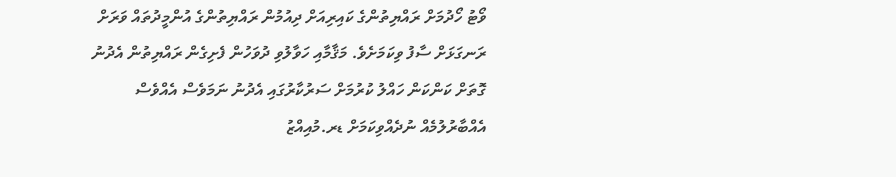ވޯޓު ހޯދުމަށް ރައްޔިތުންގެ ކައިރިއަށް ދިއުމުން ރައްޔިތުންގެ އުންމީދުތައް ވަރަށް ރަނގަޅަށް ސާފު ވިކަމަށެވެ. މަޤާމާއި ހަވާލުވި ދުވަހުން ފެށިގެން ރައްޔިތުން އެދުނު ގޮތަށް ކަންކަން ހައްލު ކުރުމަށް ސަރުކާރުގައި އެދުނު ނަމަވެސް އެއްވެސް އެއްބާރުލުމެއް ނުދެއްވިކަމަށް ޑރ.މުއިއްޒު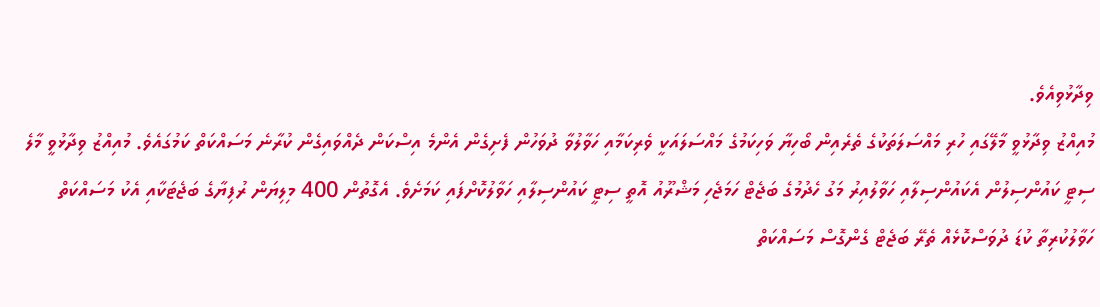ވިދާޅުވިއެވެ.
މުއިއްޒު ވިދާޅުވީ މާލޭގައި ހުރި މައްސަލަތަކުގެ ތެރެއިން ބޯހިޔާ ވަހިކަމުގެ މައްސަލައަކީ ވެރިކަމާއި ހަވާލުވާ ދުވަހުން ފެށިގެން އެންމެ އިސްކަން ދެއްވައިގެން ކުރާނެ މަސައްކަތް ކަމުގައެވެ. މުއިއްޒު ވިދާޅުވީ މާލެ ސިޓީ ކައުންސިލުން އެކައުންސިލާއި ހަވާލުއިރު މަގު ހެދުމުގެ ބަޖެޓް ހަމަޖެހި މަޝްރޫއު އޮތީ ސިޓީ ކައުންސިލާއި ހަވާލުކޮށްފައި ކަމަށެވެ. އެގޮތުން 400 މިލިޔަން ރުފިޔާގެ ބަޖެޓަކާއި އެކު މަސައްކަތް ހަވާލުކުރިތާ ކުޑަ ދުވަސްކޮޅެއް ތެރޭ ބަޖެޓް ގެންގޮސް މަސައްކަތް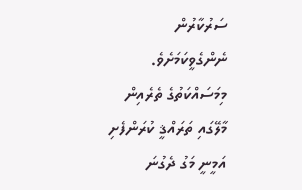ސަރުކާރުން ނެންގެވީކަމަށެވެ.
މިމަސައްކަތުގެ ތެރެއިން މާލޭގައި ތަރައްޤީ ކުރަންފެށި އަމީނީ މަގު ދެގުނަ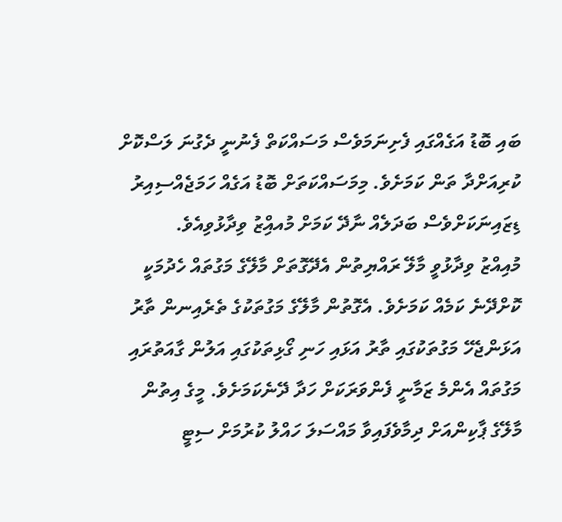ބައި ބޮޑު އަގެއްގައި ފެށިނަމަވެސް މަސައްކަތް ފެނުނީ ދެގުނަ ލަސްކޮށް ކުރިއަށްދާ ތަން ކަމަށެވެ. މިމަސައްކަތަށް ބޮޑު އަގެއް ހަމަޖެއްސިއިރު ޑިޒައިނަކަށްވެސް ބަދަލެއް ނާދޭ ކަމަށް މުއއިްޒު ވިދާޅުވިއެވެ.
މުއިއްޒު ވިދާޅުވީ މާލޭ ރައްޔިތުން އެދޭގޮތަށް މާލޭގެ މަގުތައް ހެދުމަކީ ކޮށްދޭނެ ކަމެއް ކަމަށެވެ. އެގޮތުން މާލޭގެ މަގުތަކުގެ ތެރެއިނން ތާރު އަޅަންޖެހޭ މަގުތަކުގައި ތާރު އަޅައި ހަނި ގޯޅިތަކުގައި އަލުން ގާއަތުރައި މަގުތައް އެންމެ ޒަމާނީ ފެންވަރަކަށް ހަދާ ދޭނެކަމަށެވެ. މީގެ އިތުން މާލޭގެ ޕާކިންއަށް ދިމާވެފައިވާ މައްސަލަ ހައްލު ކުރުމަށް ސިޓީ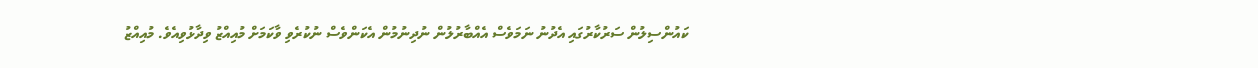ކައުންސިލުން ސަރުކާރުގައި އެދުނު ނަމަވެސް އެއްބާރުލުން ނުދިނުމުން އެކަންވެސް ނުކުރެވި ވާކަމަށް މުއިއްޒު ވިދާޅުވިއެވެ. މުއިއްޒު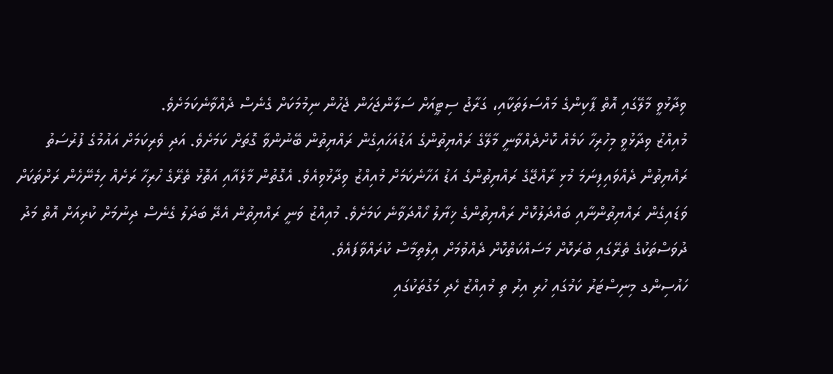ވިދާޅުވީ މާލޭގައި އޮތް ޕާކިންގެ މައްސަލަތަކާއި، ގަރާޖު ސިޓީއަށް ސަލާންޖަހަން ޖެހުން ނިމުމަކަށް ގެނެސް ދެއްވާނެކަމަށެވެ.
މުއިއްޒު ވިދާޅުވީ މިހުރިހާ ކަމެއް ކޮށްދެއްވާނީ މާލޭގެ ރައްޔިތުންގެ އަޑުއަހައިގެން ރައްޔިތުން ބޭނުންވާ ގޮތަށް ކަމަށެވެ. އަދި ވެރިކަމަށް އައުމުގެ ފުރުސަތު ރައްޔިތުން ދެއްވައިފިނަމަ މުޅި ރާއްޖޭގެ ރައްޔިތުންގެ އަޑު އަހާނެކަމަށް މުއިއްޒު ވިދާޅުވިއެވެ. އެގޮތުން މާލެއާއި އަތޮޅު ތެރޭގެ ހުރިހާ ރަށެއް ހިމެނޭހެން ރަށްތަކަށް ވަޑައިގެން ރައްޔިތުންނާއި ބައްދަލުކޮށް ރައްޔިތުންގެ ޚިޔާލު ހޯއްދަވާނެ ކަމަށެވެ. މުއިއްޒު ވަނީ ރައްޔިތުން އެދޭ ބަދަލު ގެނެސް ދިނުމަށް ކުރިއަށް އޮތް މަދު ދުވަސްތަކުގެ ތެރޭގައި ބުރަކޮށް މަސައްކަތްކޮށް ދެއްވުމަށް އިލްތިމާސް ކުރައްވާފައެވެ.
ހައުސިންގ މިނިސްޓަރު ކަމުގައި ހުރި އިރު ތި މުއިއްޒު ހެދި މަގުތަކުގައި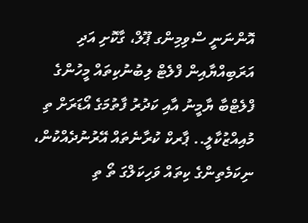އޮންނަނީ ސްވިމިންގ ޕޫލް، ގާކޮށި އަދި އަރަބިއްޔާއިން ފްލެޓް ލިބުނުކިތައް މީހުންގެ ފްލެޓްބާ ޔާމީނު އާއި ކަދުރު ފާތުމަގެ އޯޑަރަށް ތި މުއިއްޒުކާލީ.. ޕާރކް ކުރާނެތައް އޭރުނުދެއްކުން، ނިކަމެތިންގެ ކިތައް ވަހިކަލްގަ ތޯ ތި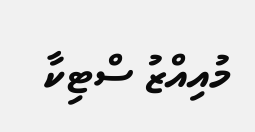މުއިއްޒު ސްޓިކާ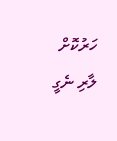ހަރުކޮށް ލާރި ނެގީ